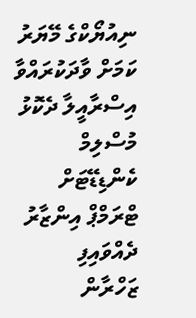ނިއުޔޯކްގެ މޭޔަރު ކަމަށް ވާދަކުރައްވާ އިސްރާއީލާ ދެކޮޅު މުސްލިމް ކެންޑިޑޭޓަށް ޓްރަމްޕް އިންޒާރު ދެއްވައިފި
ޒަހްރާން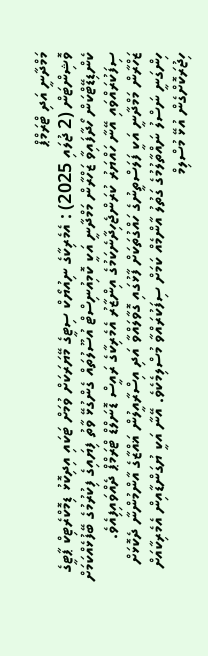މަމްދާނީ އަދި ޓްރަމްޕް
ވޮޝިންޓަން (2 ޖުލައި 2025) : އެމެރިކާގެ ނިއުޔޯކް ސިޓީގެ މޭޔަރަކަށް ވުމަށް ޓަކައި އިދިކޮޅު ޑިމޮކްރެޓިކް ޕާޓީގެ ކެންޑިޑޭޓްކަން ހޯދާފައިވާ ޒަހްރާން މަމްދާނީ އަކީ ކޮމިއުނިސްޓް އުސޫލުތައް ގެންގުޅޭ ވާތު ފިޔައިގެ ފިކުރުމުގެ ބޭފުޅެއްކަމަށް ސިފަކުރައްވައި އޭނާ ހައްޔަރު ކުރަންޖެހިދާނެކަމުގެ އިންޒާރު އެމެރިކާގެ ރައީސް ޑޮނަލްޑް ޓްރަމްޕް ދެއްވައިފިއެވެ.
ޒަހްރާން މަމްދާނީ އަކީ ފަލަސްތީނުގެ ހައްގުތަކަށް ފާޅުގައި ގޮވާލައްވާ އަދި އިސްރާއީލުން ޣައްޒާގެ އާންމުންނާ ދެކޮޅަށް ހިންގަނީ ނަސްލު ނައްތާލުމުގެ ގަތުލު އާންމެއް ކަމަށް ސިފަކުރައްވާ މުސްލިމެކެވެ. އޭނާ އަކީ ޔުގަންޑާއިން އެމެރިކާއަށް ހިޖުރަކޮށްގެން އުޅޭ މުސްލިމް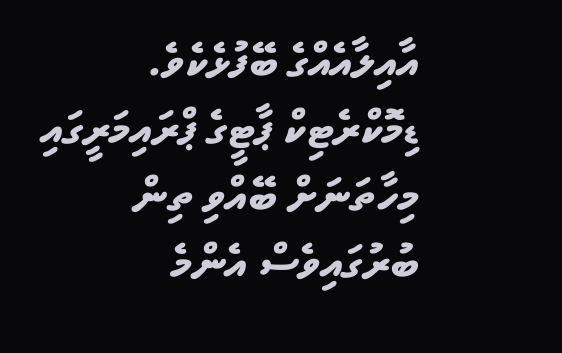އާއިލާއެއްގެ ބޭފުޅެކެވެ.
ޑިމޮކްރެޓިކް ޕާޓީގެ ޕްރައިމަރީގައި މިހާތަނަށް ބޭއްވި ތިން ބުރުގައިވެސް އެންމެ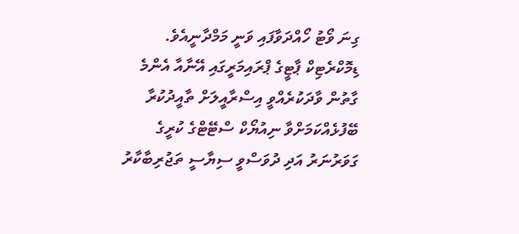ގިނަ ވޯޓު ހޯއްދަވާފައި ވަނީ މަމްދާނީއެވެ. ޑިމޮކްރެޓިކް ޕާޓީގެ ޕްރައިމަރީގައި އޭނާއާ އެންމެ ގާތުން ވާދަކުރެއްވީ އިސްރާއީލަށް ތާއީދުކުރާ ބޭފުޅެއްކަމަށްވާ ނިއުޔޯކް ސްޓޭޓްގެ ކުރީގެ ގަވަރުނަރު އަދި ދުވަސްވީ ސިޔާސީ ތަޖުރިބާކާރު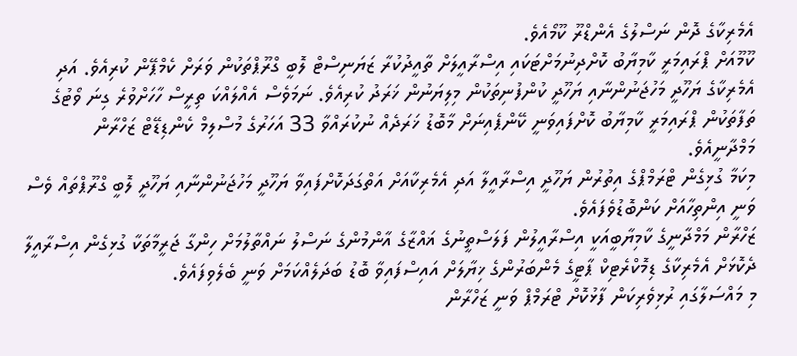އެމެރިކާގެ ދޮން ނަސްލުގެ އެންޑްރޫ ކޫމޯއެވެ.
ކޫމޫއަށް ޕްރައިމަރީ ކާމިޔާބު ކޮށްދިނުމަށްޓަކައި އިސްރާއީލަށް ތާއީދުކުރާ ޒަޔަނިސްޓް ލޮބީ ގްރޫޕްތަކުން ވަރަށް ކެމްޕޭން ކުރިއެވެ. އަދި އެމެރިކާގެ ޔަހޫދީ މަހުޖަނުންނާއި ޔަހޫދީ ކުންފުނިތަކުން މިލިޔަނުން ޚަރަދު ކުރިއެވެ. ނަމަވެސް އެއްލައްކަ ތިރީސް ހާހަށްވުރެ ގިނަ ވޯޓުގެ ތަފާތަކުން ޕްރައިމަރީ ކާމިޔާބު ކޮށްފައިވަނީ ކޭންޕެއިނަށް މާބޮޑު ޚަރަދެއް ނުކުރައްވާ 33 އަހަރުގެ މުސްލިމް ކެންޑިޑޭޓް ޒަހްރާން މަމްދާނީއެވެ.
މިކަމާ ގުޅިގެން ޓްރަމްޕްގެ އިތުރުން ޔަހޫދީ އިސްރާއީލާ އަދި އެމެރިކާއަށް އަތްގަދަކޮށްފައިވާ ޔަހޫދީ މަހުޖަނުންނާއި ޔަހޫދީ ލޮބީ ގްރޫޕްތައް ވެސް ވަނީ އިންތިހާއަށް ކަންބޮޑުވެފައެވެ.
ޒަހްރާން މަމްދާނީގެ ކާމިޔާބީއަކީ އިސްރާއީލުން ފަލަސްތީނުގެ ޣައްޒާގެ އާންމުންގެ ނަސްލު ނައްތާލުމަށް ހިންގާ ޖަރީމާތަކާ ގުޅިގެން އިސްރާއީލާ ދެކޮޅަށް އެމެރިކާގެ ޑިމޮކްރެޓިކް ޕާޓީގެ މެންބަރުންގެ ޚިޔާލަށް އައިސްފައިވާ ބޮޑު ބަދަލެއްކަމަށް ވަނީ ބެލެވިފައެވެ.
މި މައްސަލާގައި ރުޅިވެރިކަން ފާޅުކޮށް ޓްރަމްޕް ވަނީ ޒަހްރާން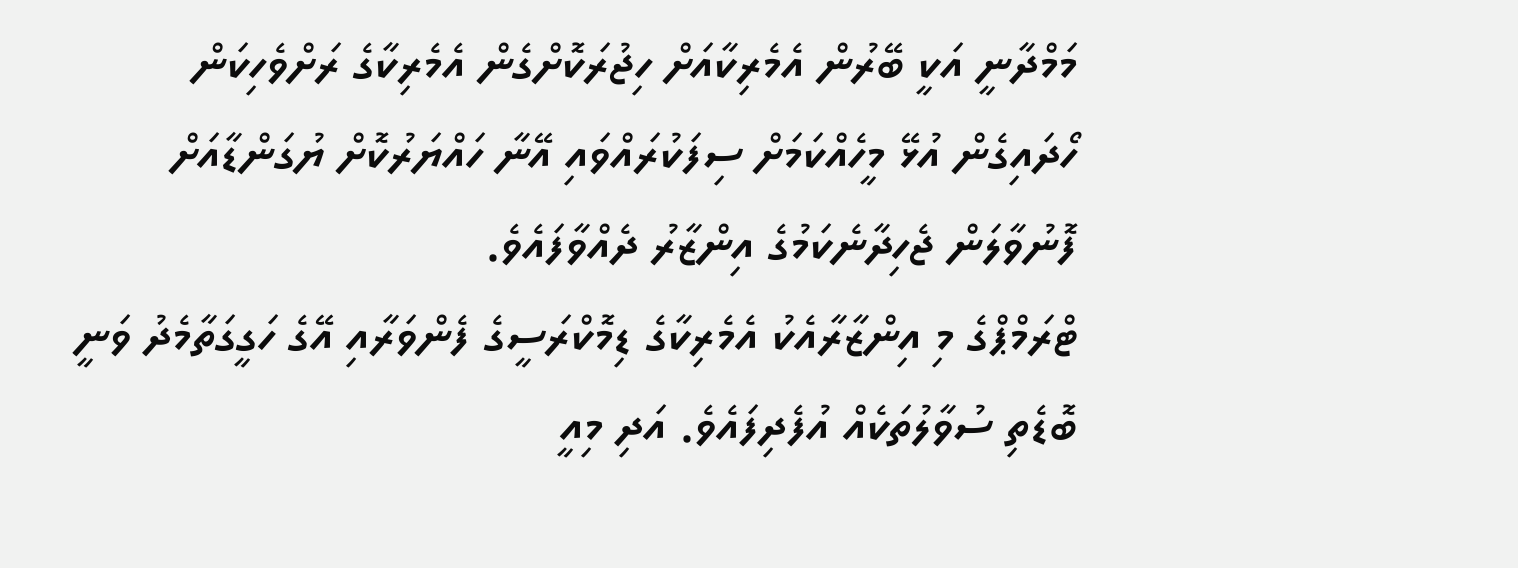މަމްދާނީ އަކީ ބޭރުން އެމެރިކާއަށް ހިޖުރަކޮށްގެން އެމެރިކާގެ ރަށްވެހިކަން ހޯދައިގެން އުޅޭ މީހެއްކަމަށް ސިފަކުރައްވައި އޭނާ ހައްޔަރުކޮށް ޔުގަންޑާއަށް ފޮނުވާލަން ޖެހިދާނެކަމުގެ އިންޒާރު ދެއްވާފައެވެ.
ޓްރަމްޕްގެ މި އިންޒާރާއެކު އެމެރިކާގެ ޑިމޮކްރަސީގެ ފެންވަރާއި އޭގެ ހަގީގަތާމެދު ވަނީ ބޮޑެތި ސުވާލުތަކެއް އުފެދިފައެވެ. އަދި މިއީ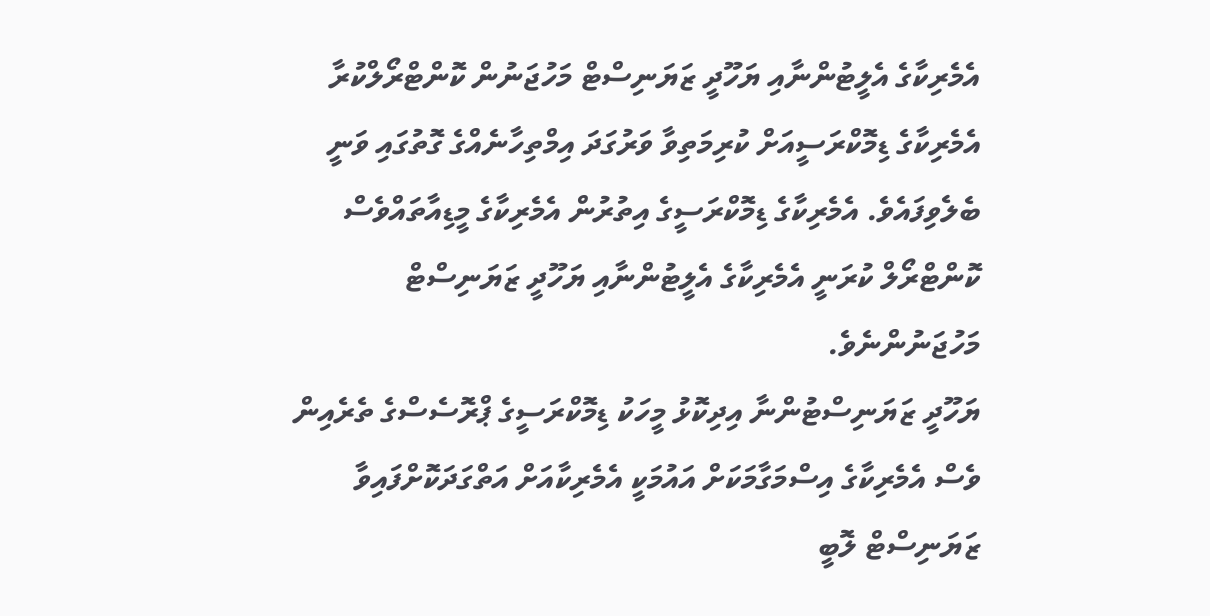އެމެރިކާގެ އެލީޓުންނާއި ޔަހޫދީ ޒަޔަނިސްޓް މަހުޖަނުން ކޮންޓްރޯލްކުރާ އެމެރިކާގެ ޑިމޮކްރަސީއަށް ކުރިމަތިވާ ވަރުގަދަ އިމްތިހާނެއްގެ ގޮތުގައި ވަނީ ބެލެވިފައެވެ. އެމެރިކާގެ ޑިމޮކްރަސީގެ އިތުރުން އެމެރިކާގެ މީޑިއާތައްވެސް ކޮންޓްރޯލް ކުރަނީ އެމެރިކާގެ އެލީޓުންނާއި ޔަހޫދީ ޒަޔަނިސްޓް މަހުޖަނުންނެވެ.
ޔަހޫދީ ޒަޔަނިސްޓުންނާ އިދިކޮޅު މީހަކު ޑިމޮކްރަސީގެ ޕްރޮސެސްގެ ތެރެއިން ވެސް އެމެރިކާގެ އިސްމަގާމަކަށް އައުމަކީ އެމެރިކާއަށް އަތްގަދަކޮށްފައިވާ ޒަޔަނިސްޓް ލޮބީ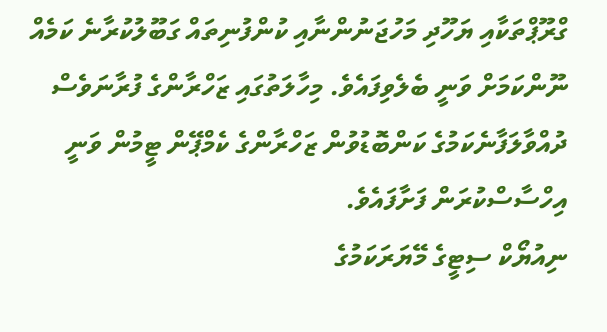ގްރޫޕްތަކާއި ޔަހޫދި މަހުޖަނުންނާއި ކުންފުނިތައް ގަބޫލުކުރާނެ ކަމެއް ނޫންކަމަށް ވަނީ ބެލެވިފައެވެ. މިހާލަތުގައި ޒަހްރާންގެ ފުރާނަވެސް ދުއްވާލަފާނެކަމުގެ ކަންބޮޑުވުން ޒަހްރާންގެ ކެމްޕޭން ޓީމުން ވަނީ އިހްސާސްކުރަން ފަށާފައެވެ.
ނިއުޔޯކް ސިޓީގެ މޭޔަރަކަމުގެ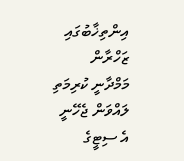އިންތިޚާބުގައި ޒަހްރާން މަމްދާނީ ކުރިމަތި ލައްވަން ޖެހޭނީ އެ ސިޓީގެ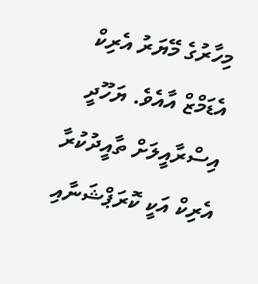މިހާރުގެ މޭޔަރު އެރިކް އެޑަމްޒް އާއެވެ. ޔަހޫދީ އިސްރާއީލަށް ތާއީދުކުރާ އެރިކް އަކީ ކޮރަޕްޝަނާއި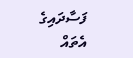ފަސާދައިގެ އެތައް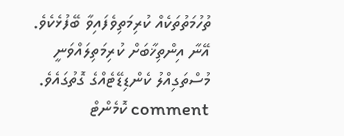ތުހުމަތުތަކެއް ކުރިމަތިވެފައިވާ ބޭފުޅެކެވެ. އޭނާ އިންތިޚާބަށް ކުރިމަތިލައްވަނީ މުސްތަގިއްލު ކެންޑިޑޭޓެއްގެ ގޮތުގައެވެ.
comment ކޮމެންޓް